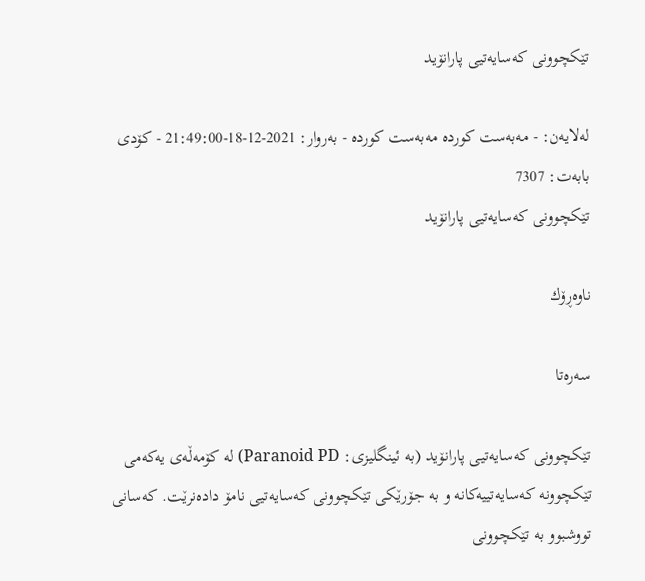تێکچوونی کەسایەتیی پارانۆید

له‌لایه‌ن: - مەبەست کوردە مەبەست کوردە - به‌روار: 2021-12-18-21:49:00 - کۆدی بابەت: 7307
تێکچوونی کەسایەتیی پارانۆید

ناوه‌ڕۆك

سەرەتا

تێکچوونی کەسایەتیی پارانۆید (بە ئینگلیزی: Paranoid PD) لە کۆمەڵەی یەکەمی تێکچوونە کەسایەتییەکانە و بە جۆرێکی تێکچوونی کەسایەتیی نامۆ دادەنرێت. کەسانی تووشبوو بە تێکچوونی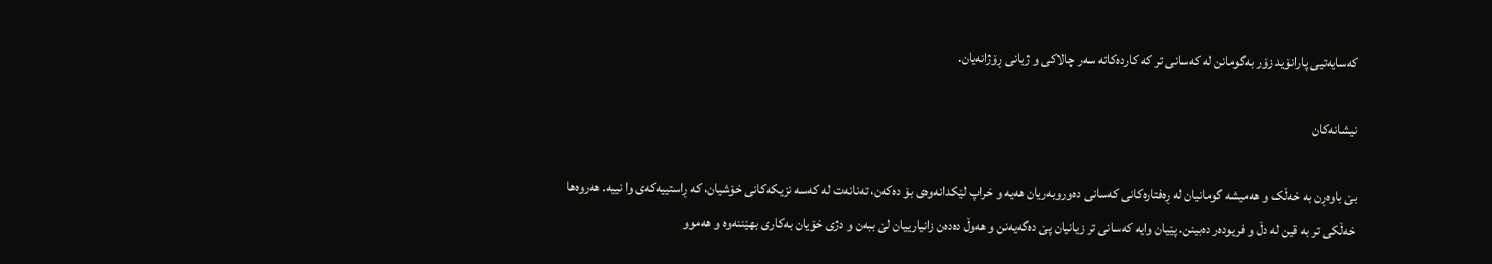کەسایەتیی پارانۆید زۆر بەگومانن لە کەسانی تر کە کاردەکاتە سەر چالاکی و ژیانی ڕۆژانەیان.

نیشانەکان

بێ باوەڕن بە خەڵک و هەمیشە گومانیان لە ڕەفتارەکانی کەسانی دەوروبەریان هەیە و خراپ لێکدانەوەی بۆ دەکەن، تەنانەت لە کەسە نزیکەکانی خۆشیان، کە ڕاستییەکەی وا نییە. هەروەها خەڵکی تر بە قین لە دڵ و فریودەر دەبینن. پێیان وایە کەسانی تر زیانیان پێ دەگەیەنن و هەوڵ دەدەن زانیارییان لێ ببەن و دژی خۆیان بەکاری بهێننەوە و هەموو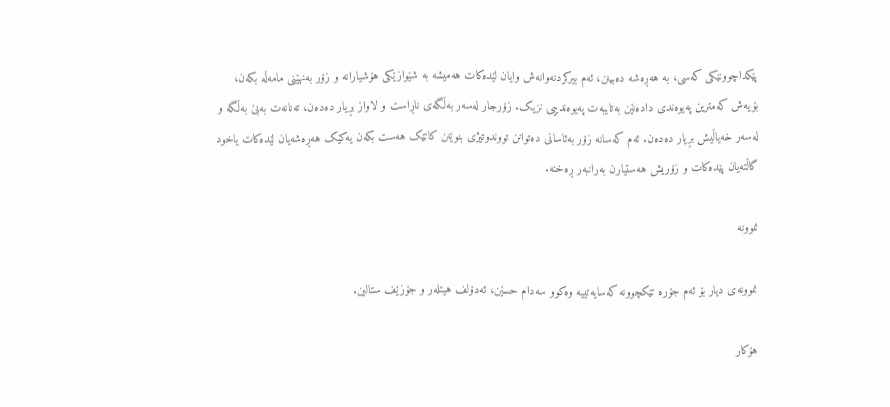پێکداچوونێکی کەسی، بە هەڕەشە دەبینن، ئەم بیرکردنەوانەش وایان لێدەکات هەمیشە بە شێوازێکی هۆشیارانە و زۆر بەنهێنی مامەڵە بکەن، بۆیەش کەمترین پەیوەندی دادەنێن بەتایبەت پەیوەندییی نزیک. زۆرجار لەسەر بەڵگەی ناڕاست و لاواز بڕیار دەدەن، تەنانەت بەبێ بەڵگە و لەسەر خەیاڵیش بڕیار دەدەن. ئەم کەسانە زۆر بەئاسانی دەتوانن تووندوتیژی بنوێنن کاتێک هەست بکەن یەکێک هەڕەشەیان لێدەکات یاخود گاڵتەیان پێدەکات و زۆریش هەستیارن بەرانبەر ڕەخنە.

نموونە

نموونەی دیار بۆ ئەم جۆرە تێکچوونە کەسایەتییە وەکوو سەدام حسێن، ئەدۆلف هیتلەر و جۆزێف ستالین.

هۆکار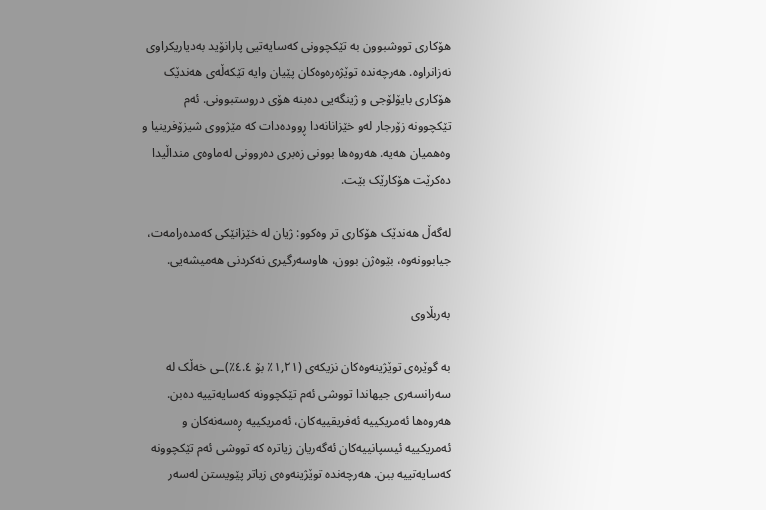هۆکاری تووشبوون بە تێکچوونی کەسایەتیی پارانۆید بەدیاریکراوی نەزانراوە. هەرچەندە توێژەرەوەکان پێیان وایە تێکەڵەی هەندێک هۆکاری بایۆلۆجی و ژینگەیی دەبنە هۆی دروستبوونی. ئەم تێکچوونە زۆرجار لەو خێزانانەدا ڕوودەدات کە مێژووی شیزۆفرینیا و وەهمیان هەیە. هەروەها بوونی زەبری دەروونی لەماوەی منداڵیدا دەکرێت هۆکارێک بێت.

لەگەڵ هەندێک هۆکاری تر وەکوو: ژیان لە خێزانێکی کەمدەرامەت، جیابوونەوە، بێوەژن بوون، هاوسەرگیری نەکردنی هەمیشەیی.

بەربڵاوی

بە گوێرەی توێژینەوەکان نزیکەی (١,٢١٪ بۆ ٤.٤٪)ـی خەڵک لە سەرانسەری جیهاندا تووشی ئەم تێکچوونە کەسایەتییە دەبن. هەروەها ئەمریکییە ئەفریقییەکان، ئەمریکییە ڕەسەنەکان و ئەمریکییە ئیسپانییەکان ئەگەریان زیاترە کە تووشی ئەم تێکچوونە کەسایەتییە ببن. هەرچەندە توێژینەوەی زیاتر پێویستن لەسەر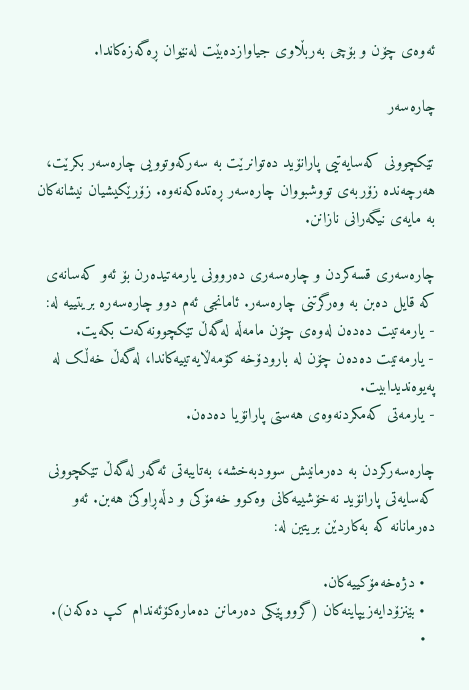ئەوەی چۆن و بۆچی بەربڵاوی جیاوازدەبێت لەنێوان ڕەگەزەکاندا.

چارەسەر

تێکچوونی کەسایەتیی پارانۆید دەتوانرێت بە سەرکەوتوویی چارەسەر بکرێت، هەرچەندە زۆربەی تووشبووان چارەسەر ڕەتدەکەنەوە. زۆرێکیشیان نیشانەکان بە مایەی نیگەرانی نازانن.

چارەسەری قسەکردن و چارەسەری دەروونی یارمەتیدەرن بۆ ئەو کەسانەی کە قایل دەبن بە وەرگرتنی چارەسەر. ئامانجی ئەم دوو چارەسەرە بریتییە لە:
- یارمەتیت دەدەن لەوەی چۆن مامەڵە لەگەڵ تێکچوونەکەت بکەیت.
- یارمەتیت دەدەن چۆن لە بارودۆخە کۆمەڵایەتییەکاندا، لەگەڵ خەڵک لە پەیوەندیدابیت.
- یارمەتی کەمکردنەوەی هەستی پارانۆیا دەدەن.

چارەسەرکردن بە دەرمانیش سوودبەخشە، بەتایبەتی ئەگەر لەگەڵ تێکچوونی کەسایەتی پارانۆید نەخۆشییەکانی وەکوو خەمۆکی و دڵەڕاوکێ هەبن. ئەو دەرمانانە کە بەکاردێن بریتین لە:

  • دژەخەمۆکییەکان.
  • بێنزۆدایەزیپاینەکان (گرووپێکی دەرمانن دەمارەکۆئەندام کپ دەکەن).
  •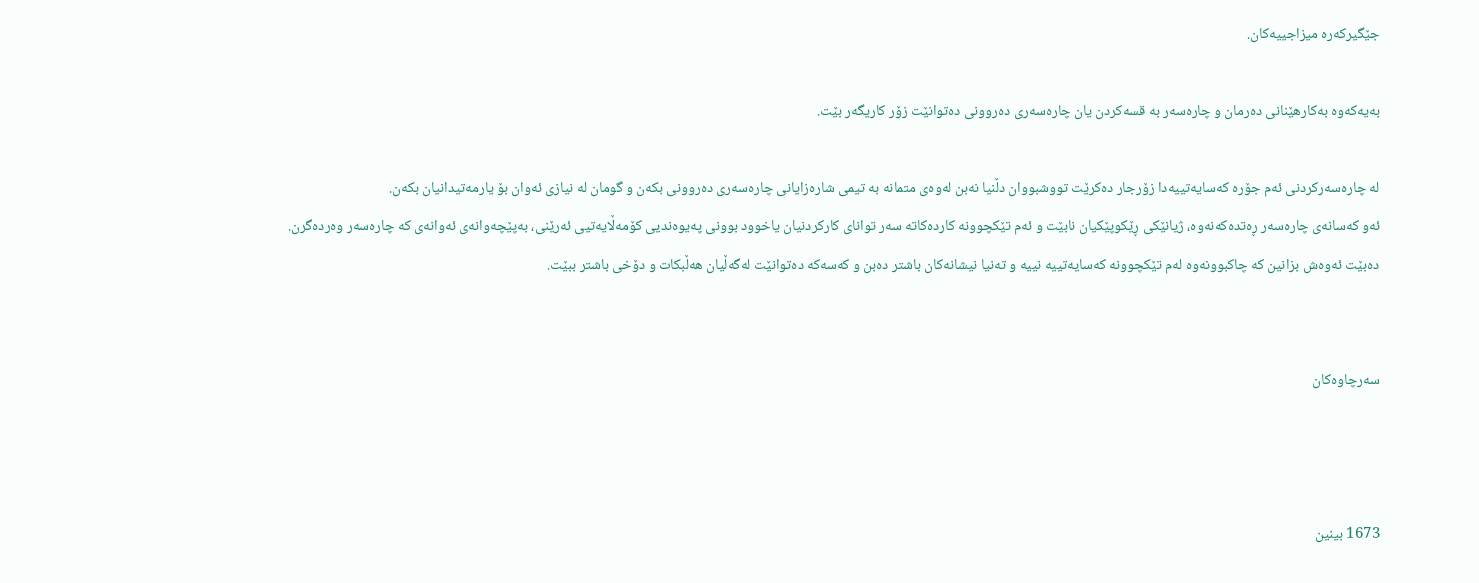جێگیرکەرە میزاجییەکان.

بەیەکەوە بەکارهێنانی دەرمان و چارەسەر بە قسەکردن یان چارەسەری دەروونی دەتوانێت زۆر کاریگەر بێت.

لە چارەسەرکردنی ئەم جۆرە کەسایەتییەدا زۆرجار دەکرێت تووشبووان دڵنیا نەبن لەوەی متمانە بە تیمی شارەزایانی چارەسەری دەروونی بکەن و گومان لە نیازی ئەوان بۆ یارمەتیدانیان بکەن.
ئەو کەسانەی چارەسەر ڕەتدەکەنەوە، ژیانێکی ڕێکوپێکیان نابێت و ئەم تێکچوونە کاردەکاتە سەر توانای کارکردنیان یاخوود بوونی پەیوەندیی کۆمەڵایەتیی ئەرێنی، بەپێچەوانەی ئەوانەی کە چارەسەر وەردەگرن.
دەبێت ئەوەش بزانین کە چاکبوونەوە لەم تێکچوونە کەسایەتییە نییە و تەنیا نیشانەکان باشتر دەبن و کەسەکە دەتوانێت لەگەڵیان هەڵبکات و دۆخی باشتر ببێت.


سەرچاوەکان



1673 بینین